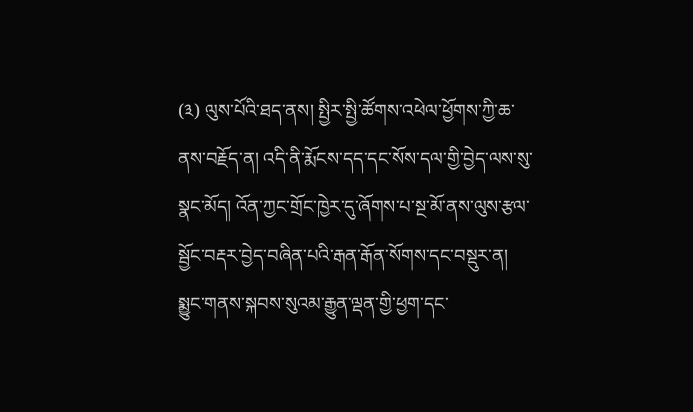(༣) ལུས་པོའི་ཐད་ནས། སྤྱིར་སྤྱི་ཚོགས་འཕེལ་ཕྱོགས་ཀྱི་ཆ་ནས་བརྗོད་ན། འདི་ནི་རྨོངས་དད་དང་སོས་དལ་གྱི་བྱེད་ལས་སུ་སྣང་མོད། འོན་ཀྱང་གྲོང་ཁྱེར་དུ་ཞོགས་པ་སྔ་མོ་ནས་ལུས་རྩལ་སྦྱོང་བརྡར་བྱེད་བཞིན་པའི་རྒན་རྒོན་སོགས་དང་བསྡུར་ན། སྨྱུང་གནས་སྐབས་སུའམ་རྒྱུན་ལྡན་གྱི་ཕྱག་དང་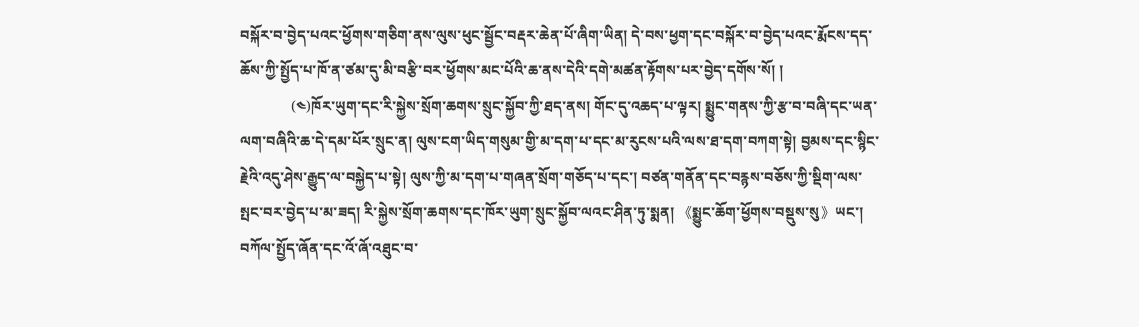བསྐོར་བ་བྱེད་པའང་ཕྱོགས་གཅིག་ནས་ལུས་ཕུང་སྦྱོང་བརྡར་ཆེན་པོ་ཞིག་ཡིན། དེ་བས་ཕྱག་དང་བསྐོར་བ་བྱེད་པའང་རྨོངས་དད་ཆོས་ཀྱི་སྤྱོད་པ་ཁོ་ན་ཙམ་དུ་མི་བརྩི་བར་ཕྱོགས་མང་པོའི་ཆ་ནས་དེའི་དགེ་མཚན་རྟོགས་པར་བྱེད་དགོས་སོ། །
              (༤)ཁོར་ཡུག་དང་རི་སྐྱེས་སྲོག་ཆགས་སྲུང་སྐྱོབ་ཀྱི་ཐད་ནས། གོང་དུ་འཆད་པ་ལྟར། སྨྱུང་གནས་ཀྱི་རྩ་བ་བཞི་དང་ཡན་ལག་བཞིའི་ཆ་དེ་དམ་པོར་སྲུང་ན། ལུས་ངག་ཡིད་གསུམ་གྱི་མ་དག་པ་དང་མ་རུངས་པའི་ལས་ཐ་དག་བཀག་སྟེ། བྱམས་དང་སྙིང་རྗེའི་འདུ་ཤེས་རྒྱུད་ལ་བསྐྱེད་པ་སྟེ། ལུས་ཀྱི་མ་དག་པ་གཞན་སྲོག་གཅོད་པ་དང་། བཙན་གནོན་དང་བརྙས་བཅོས་ཀྱི་སྡིག་ལས་སྤང་བར་བྱེད་པ་མ་ཟད། རི་སྐྱེས་སྲོག་ཆགས་དང་ཁོར་ཡུག་སྲུང་སྐྱོབ་ལའང་ཤིན་ཏུ་སྨན། 《སྨྱུང་ཆོག་ཕྱོགས་བསྡུས་སུ》ཡང་། བཀོལ་སྤྱོད་ཞོན་དང་འོ་ཞོ་འཐུང་བ་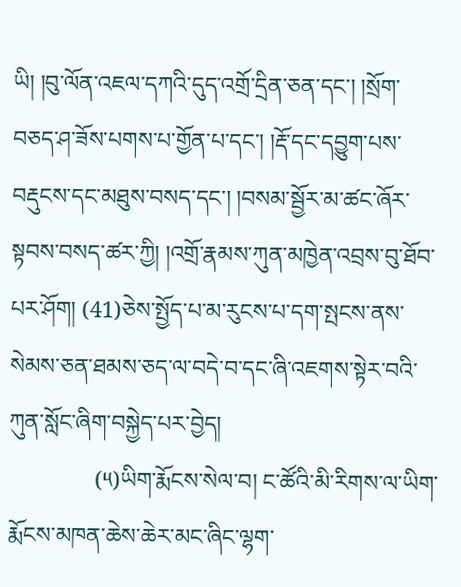ཡི། །བུ་ལོན་འཇལ་དཀའི་དུད་འགྲོ་དྲིན་ཅན་དང་། །སྲོག་བཅད་ཤ་ཟོས་པགས་པ་གྱོན་པ་དང་། །རྡོ་དང་དབྱུག་པས་བརྡུངས་དང་མཐུས་བསད་དང་། །བསམ་སྦྱོར་མ་ཚང་ཞོར་སྟབས་བསད་ཚར་ཀྱི། །འགྲོ་རྣམས་ཀུན་མཁྱེན་འབྲས་བུ་ཐོབ་པར་ཤོག། (41)ཅེས་སྤྱོད་པ་མ་རུངས་པ་དག་སྤངས་ནས་སེམས་ཅན་ཐམས་ཅད་ལ་བདེ་བ་དང་ཞི་འཇགས་སྟེར་བའི་ཀུན་སློང་ཞིག་བསྐྱེད་པར་བྱེད།
               (༥)ཡིག་རྨོངས་སེལ་བ། ང་ཚོའི་མི་རིགས་ལ་ཡིག་རྨོངས་མཁན་ཆེས་ཆེར་མང་ཞིང་ལྷག་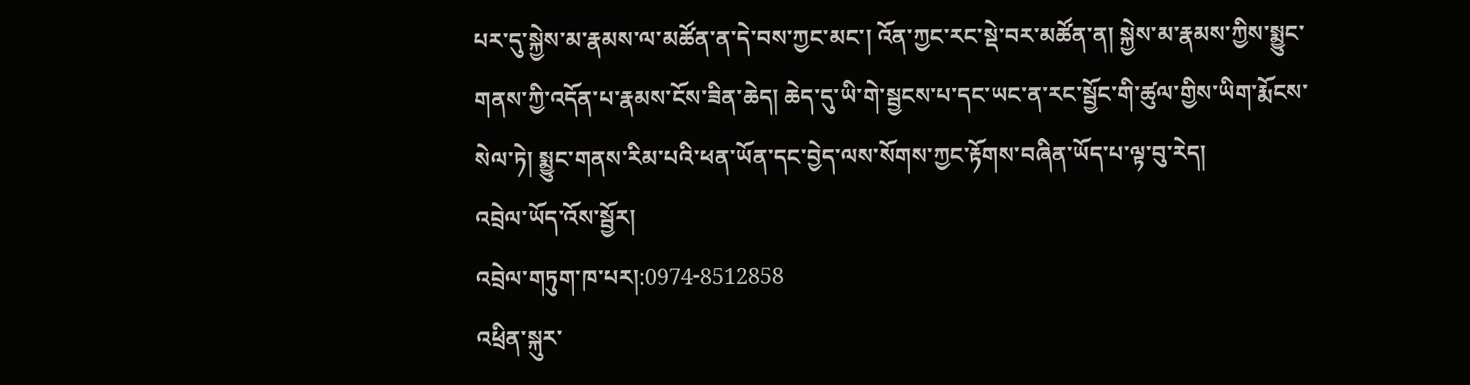པར་དུ་སྐྱེས་མ་རྣམས་ལ་མཚོན་ན་དེ་བས་ཀྱང་མང་། འོན་ཀྱང་རང་སྡེ་བར་མཚོན་ན། སྐྱེས་མ་རྣམས་ཀྱིས་སྨྱུང་གནས་ཀྱི་འདོན་པ་རྣམས་ངོས་ཟིན་ཆེད། ཆེད་དུ་ཡི་གེ་སྦྱངས་པ་དང་ཡང་ན་རང་སྦྱོང་གི་ཚུལ་གྱིས་ཡིག་རྨོངས་སེལ་ཏེ། སྨྱུང་གནས་རིམ་པའི་ཕན་ཡོན་དང་བྱེད་ལས་སོགས་ཀྱང་རྟོགས་བཞིན་ཡོད་པ་ལྟ་བུ་རེད།
འབྲེལ་ཡོད་འོས་སྦྱོར།
འབྲེལ་གཏུག་ཁ་པར།:0974-8512858
འཕྲིན་སྐུར་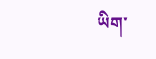ཡིག་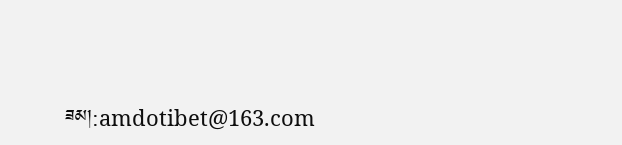ཟམ།:amdotibet@163.com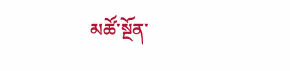མཚོ་སྔོན་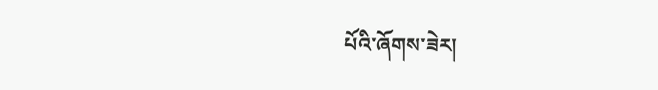པོའི་ཞོགས་ཟེར།